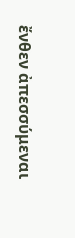ἔνθεν ἀπεσσύμεναι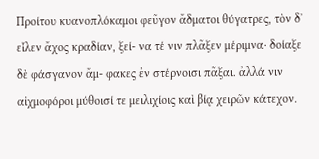Προίτου κυανοπλόκαμοι φεῦγον ἄδματοι θύγατρες, τὸν δʼ εἷλεν ἄχος κραδίαν, ξεί- να τέ νιν πλᾶξεν μέριμνα· δοίαξε δὲ φάσγανον ἄμ- φακες ἐν στέρνοισι πᾶξαι. ἀλλά νιν αἰχμοφόροι μύθοισί τε μειλιχίοις καὶ βίᾳ χειρῶν κάτεχον.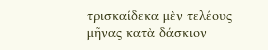τρισκαίδεκα μὲν τελέους μῆνας κατὰ δάσκιον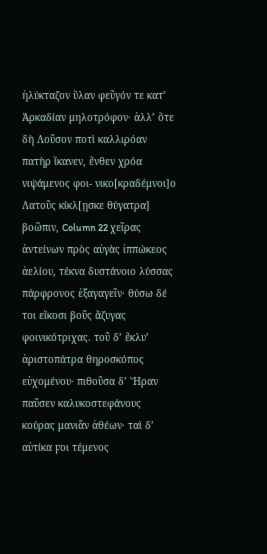ἠλύκταζον ὕλαν φεῦγόν τε κατʼ Ἀρκαδίαν μηλοτρόφον· ἀλλʼ ὅτε δὴ Λοῦσον ποτὶ καλλιρόαν πατὴρ ἵκανεν, ἔνθεν χρόα νιψάμενος φοι- νικο[κραδέμνοι]ο Λατοῦς κίκλ[ῃσκε θύγατρα] βοῶπιν, Column 22 χεῖρας ἀντείνων πρὸς αὐγὰς ἱππώκεος ἀελίου, τέκνα δυστάνοιο λύσσας πάρφρονος ἐξαγαγεῖν· θύσω δέ τοι εἴκοσι βοῦς ἄζυγας φοινικότριχας. τοῦ δʼ ἔκλυʼ ἀριστοπάτρα θηροσκόπος εὐχομένου· πιθοῦσα δʼ Ἥραν παῦσεν καλυκοστεφάνους κούρας μανιᾶν ἀθέων· ταὶ δʼ αὐτίκα ϝοι τέμενος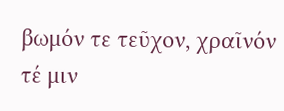βωμόν τε τεῦχον, χραῖνόν τέ μιν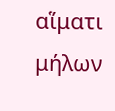αἵματι μήλων